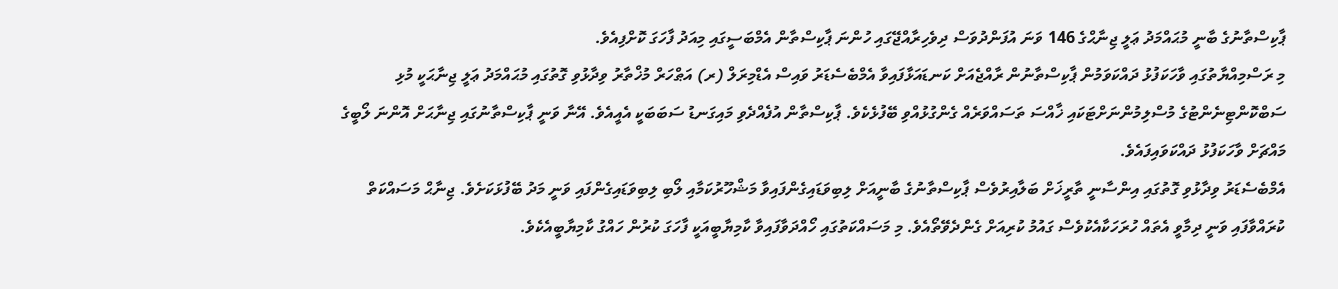ޕާކިސްތާނުގެ ބާނީ މުޙައްމަދު ޢަލީ ޖިނާޙްގެ 146 ވަނަ އުފަންދުވަސް ދިވެހިރާއްޖޭގައި ހުންނަ ޕާކިސްތާން އެމްބަސީގައި މިއަދު ފާހަގަ ކޮށްފިއެވެ.
މި ރަސްމިއްޔާތުގައި ވާހަކަފުޅު ދައްކަވަމުން ޕާކިސްތާނުން ރާއްޖެއަށް ކަނޑައަޅާފައިވާ އެމްބެސެޑަރު ވައިސް އެޑްމިރަލް (ރ) އަޠްހަރް މުޚްތާރު ވިދާޅުވި ގޮތުގައި މުޙައްމަދު ޢަލީ ޖިނާޙަކީ މުޅި ސަބްކޮންޓިނެންޓުގެ މުސްލިމުންނަށްޓަކައި ޚާއްސަ ތަސައްވަރެއް ގެންގުޅުއްވި ބޭފުޅެކެވެ. ޕާކިސްތާން އުފެއްދެވި މައިގަނޑު ސަބަބަކީ އެއީއެވެ. އޭނާ ވަނީ ޕާކިސްތާނުގައި ޖިނާޙަށް އޮންނަ ލޯބީގެ މައްޗަށް ވާހަކަފުޅު ދައްކަވައިފައެވެ.
އެމްބެސެޑަރު ވިދާޅުވި ގޮތުގައި އިންސާނީ ތާރީޚަށް ބަލާއިރުވެސް ޕާކިސްތާނުގެ ބާނީއަށް ލިބިވަޑައިގެންފައިވާ މަޝްހޫރުކަމާއި ލޯބި ލިބިވަޑައިގެންފައި ވަނީ މަދު ބޭފުޅަކަށެވެ. ޖިނާޙް މަސައްކަތް ކުރައްވާފައި ވަނީ ދިމާވީ އެތައް ހުރަހަކާއެކުވެސް ގައުމު ކުރިއަށް ގެންދެވޭތޯއެވެ. މި މަސައްކަތުގައި ހޯއްދަވާފައިވާ ކާމިޔާބީއަކީ ފާހަގަ ކުރުން ހައްގު ކާމިޔާބީއެކެވެ.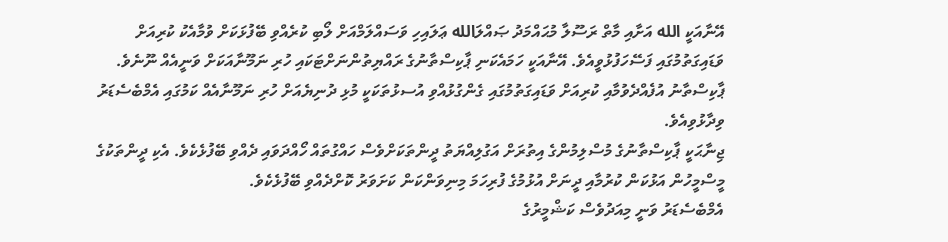އޭނާއަކީ الله އަށާއި މާތް ރަސޫލާ މުޙައްމަދު ޞައްލަالله ޢަލައިހި ވަސައްލަމްއަށް ލޯބި ކުރެއްވި ބޭފުޅަކަށް ވުމާއެކު ކުރިއަށް ވަޑައިގަތުމުގައި ފަސޭހަފުޅުވީއެވެ. އޭނާއަކީ ހަމައެކަނި ޕާކިސްތާނުގެ ރައްޔިތުންނަށްޓަކައި ހުރި ނަމޫނާއަކަށް ވަނީއެއް ނޫނެވެ. ޕާކިސްތާނު އުފެއްދެވުމާއި ކުރިއަށް ވަޑައިގަތުމުގައި ގެންގުޅުއްވި އުސޅުތަކަކީ މުޅި ދުނިޔެއަށް ހުރި ނަމޫނާއެއް ކަމުގައި އެމްބެސެޑަރު ވިދާޅުވިއެވެ.
ޖިނާޙަކީ ޕާކިސްތާނުގެ މުސްލިމުންގެ އިތުރަށް އަގުލިއްޔަތު ދީންތަކަށްވެސް ހައްގުތައް ހޯއްދަވައި ދެއްވި ބޭފުޅެކެވެ. އެކި ދީންތަކުގެ މީސްމީހުން އަޅުކަން ކުރުމާއި ދީނަށް އުޅުމުގެ ފުރިހަމަ މިނިވަންކަން ކަށަވަރު ކޮށްދެއްވި ބޭފުޅެކެވެ.
އެމްބެސެޑަރު ވަނީ މިއަދުވެސް ކަޝްމީރުގެ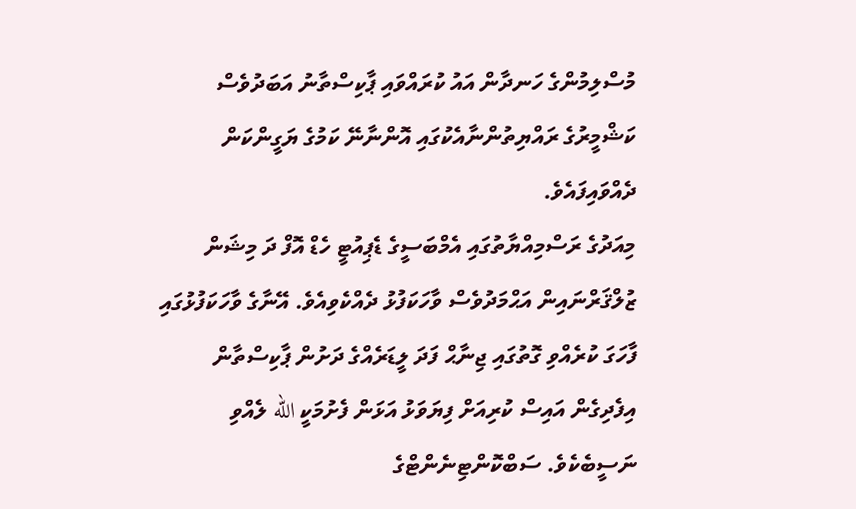މުސްލިމުންގެ ހަނދާން އައު ކުރައްވައި ޕާކިސްތާނު އަބަދުވެސް ކަޝްމީރުގެ ރައްޔިތުންނާއެކުގައި އޮންނާނޭ ކަމުގެ ޔަގީންކަން ދެއްވައިފައެވެ.
މިއަދުގެ ރަސްމިއްޔާތުގައި އެމްބަސީގެ ޑެޕިއުޓީ ހެޑް އޮފް ދަ މިޝަން ޒުލްޤަރްނައިން އަޙްމަދުވެސް ވާހަކަފުޅު ދެއްކެވިއެވެ. އޭނާގެ ވާހަކަފުޅުގައި ފާހަގަ ކުރެއްވި ގޮތުގައި ޖިނާޙް ފަދަ ލީޑަރެއްގެ ދަށުން ޕާކިސްތާން އިފެދިގެން އައިސް ކުރިއަށް ފިޔަވަޅު އަޅަން ފެށުމަކީ الله ލެއްވި ނަސީބެކެވެ. ސަބްކޮންޓިނެންޓްގެ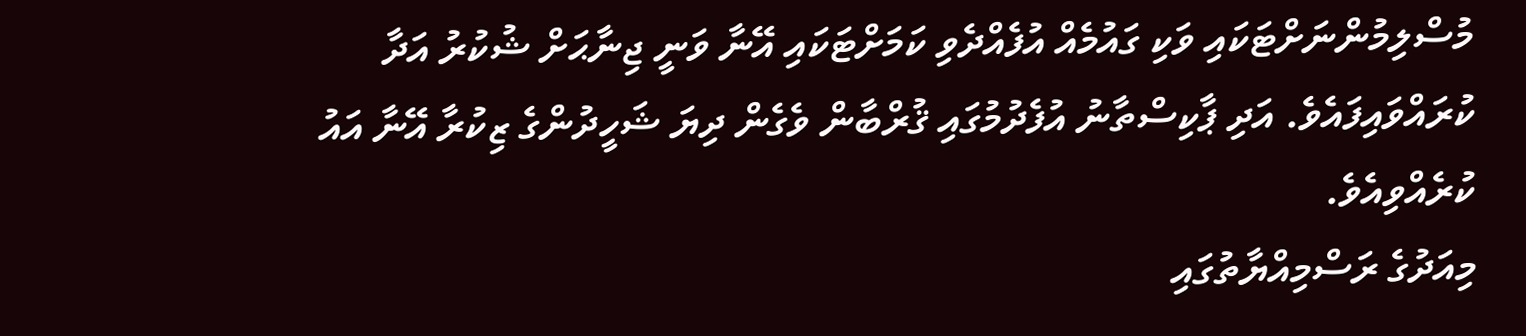މުސްލިމުންނަށްޓަކައި ވަކި ގައުމެއް އުފެއްދެވި ކަމަށްޓަކައި އޭނާ ވަނީ ޖިނާޙަށް ޝުކުރު އަދާ ކުރައްވައިފައެވެ. އަދި ޕާކިސްތާނު އުފެދުމުގައި ޤުރްބާން ވެގެން ދިޔަ ޝަހީދުންގެ ޒިކުރާ އޭނާ އައު ކުރެއްވިއެވެ.
މިއަދުގެ ރަސްމިއްޔާތުގައި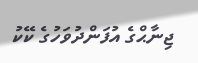ޖިނާޙްގެ އުފަންދުވަހުގެ ކޭކު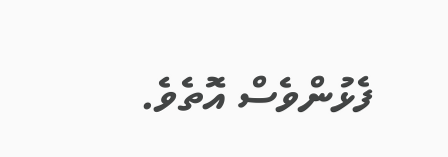ފެޅުންވެސް އޮތެވެ.